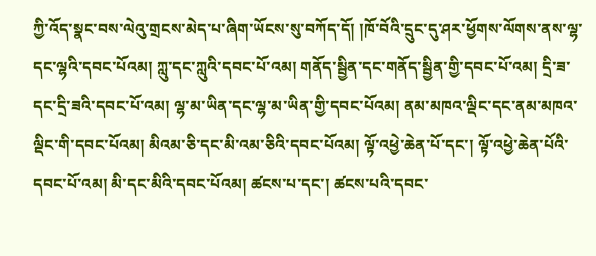ཀྱི་འོད་སྣང་བས་ལེའུ་གྲངས་མེད་པ་ཞིག་ཡོངས་སུ་བཀོད་དོ། །ཁོ་བོའི་དྲུང་དུ་ཤར་ཕྱོགས་ལོགས་ནས་ལྷ་དང་ལྷའི་དབང་པོའམ། ཀླུ་དང་ཀླུའི་དབང་པོ་འམ། གནོད་སྦྱིན་དང་གནོད་སྦྱིན་གྱི་དབང་པོ་འམ། དྲི་ཟ་དང་དྲི་ཟའི་དབང་པོ་འམ། ལྷ་མ་ཡིན་དང་ལྷ་མ་ཡིན་གྱི་དབང་པོའམ། ནམ་མཁའ་ལྡིང་དང་ནམ་མཁའ་ལྡིང་གི་དབང་པོའམ། མིའམ་ཅི་དང་མི་འམ་ཅིའི་དབང་པོའམ། ལྟོ་འཕྱེ་ཆེན་པོ་དང་། ལྟོ་འཕྱེ་ཆེན་པོའི་དབང་པོ་འམ། མི་དང་མིའི་དབང་པོའམ། ཚངས་པ་དང་། ཚངས་པའི་དབང་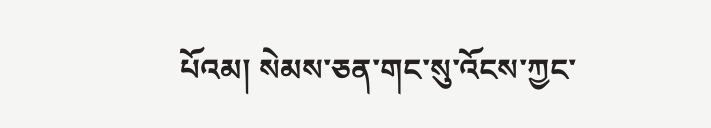པོའམ། སེམས་ཅན་གང་སུ་འོངས་ཀྱང་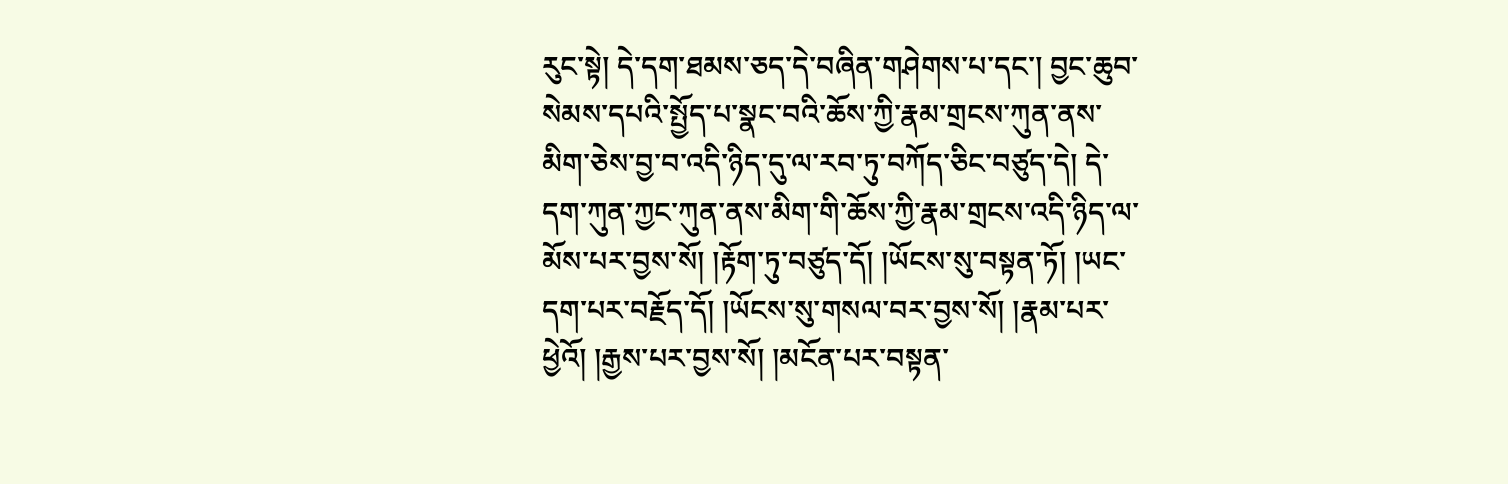རུང་སྟེ། དེ་དག་ཐམས་ཅད་དེ་བཞིན་གཤེགས་པ་དང་། བྱང་ཆུབ་སེམས་དཔའི་སྤྱོད་པ་སྣང་བའི་ཆོས་ཀྱི་རྣམ་གྲངས་ཀུན་ནས་མིག་ཅེས་བྱ་བ་འདི་ཉིད་དུ་ལ་རབ་ཏུ་བཀོད་ཅིང་བཙུད་དེ། དེ་དག་ཀུན་ཀྱང་ཀུན་ནས་མིག་གི་ཆོས་ཀྱི་རྣམ་གྲངས་འདི་ཉིད་ལ་མོས་པར་བྱས་སོ། །རྟོག་ཏུ་བཙུད་དོ། །ཡོངས་སུ་བསྟན་ཏོ། །ཡང་དག་པར་བརྗོད་དོ། །ཡོངས་སུ་གསལ་བར་བྱས་སོ། །རྣམ་པར་ཕྱེའོ། །རྒྱས་པར་བྱས་སོ། །མངོན་པར་བསྟན་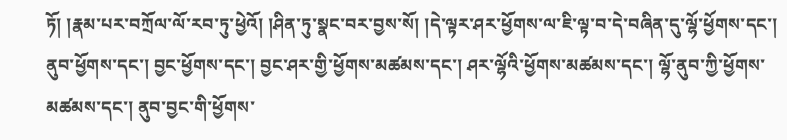ཏོ། །རྣམ་པར་བཀྲོལ་ལོ་རབ་ཏུ་ཕྱེའོ། །ཤིན་ཏུ་སྣང་བར་བྱས་སོ། །དེ་ལྟར་ཤར་ཕྱོགས་ལ་ཇི་ལྟ་བ་དེ་བཞིན་དུ་ལྷོ་ཕྱོགས་དང་། ནུབ་ཕྱོགས་དང་། བྱང་ཕྱོགས་དང་། བྱང་ཤར་གྱི་ཕྱོགས་མཚམས་དང་། ཤར་ལྷོའི་ཕྱོགས་མཚམས་དང་། ལྷོ་ནུབ་ཀྱི་ཕྱོགས་མཚམས་དང་། ནུབ་བྱང་གི་ཕྱོགས་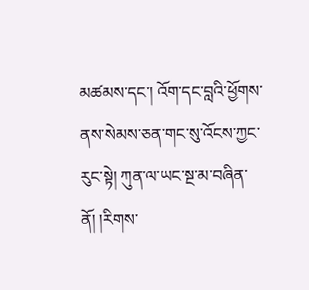མཚམས་དང་། འོག་དང་བླའི་ཕྱོགས་ནས་སེམས་ཅན་གང་སུ་འོངས་ཀྱང་རུང་སྟེ། ཀུན་ལ་ཡང་སྔ་མ་བཞིན་ནོ། །རིགས་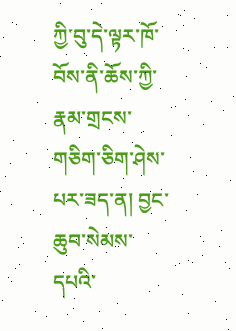ཀྱི་བུ་དེ་ལྟར་ཁོ་བོས་ནི་ཆོས་ཀྱི་རྣམ་གྲངས་གཅིག་ཅིག་ཤེས་པར་ཟད་ན། བྱང་ཆུབ་སེམས་དཔའི་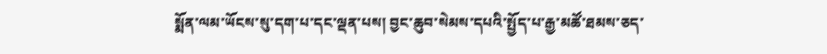སྨོན་ལམ་ཡོངས་སུ་དག་པ་དང་ལྡན་པས། བྱང་ཆུབ་སེམས་དཔའི་སྤྱོད་པ་རྒྱ་མཚོ་ཐམས་ཅད་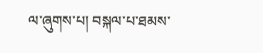ལ་ཞུགས་པ། བསྐལ་པ་ཐམས་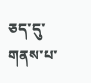ཅད་དུ་གནས་པ་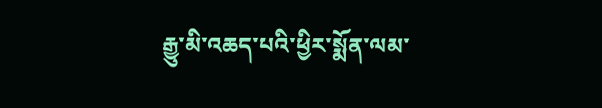རྒྱུ་མི་འཆད་པའི་ཕྱིར་སྨོན་ལམ་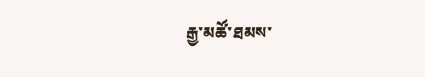རྒྱ་མཚོ་ཐམས་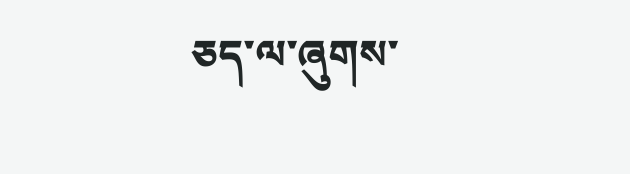ཅད་ལ་ཞུགས་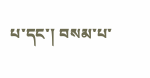པ་དང་། བསམ་པ་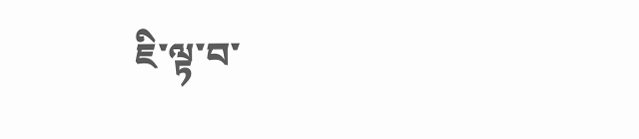ཇི་ལྟ་བ་